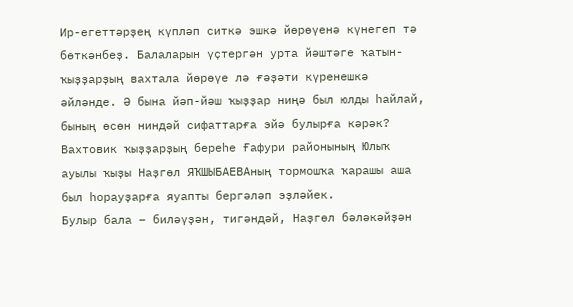Ир-егеттәрҙең күпләп ситкә эшкә йөрөүенә күнегеп тә бөткәнбеҙ. Балаларын үҫтергән урта йәштәге ҡатын-ҡыҙҙарҙың вахтала йөрөүе лә ғәҙәти күренешкә әйләнде. Ә бына йәп-йәш ҡыҙҙар ниңә был юлды һайлай, бының өсөн ниндәй сифаттарға эйә булырға кәрәк? Вахтовик ҡыҙҙарҙың береһе Ғафури районының Юлыҡ ауылы ҡыҙы Наҙгөл ЯҠШЫБАЕВАның тормошҡа ҡарашы аша был һорауҙарға яуапты бергәләп эҙләйек.
Булыр бала – биләүҙән, тигәндәй, Наҙгөл бәләкәйҙән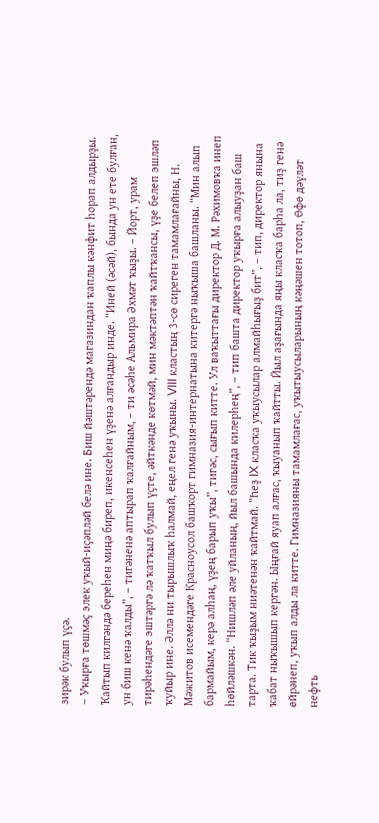зирәк булып үҫә.
– Уҡырға төшмәҫ элек уҡый-иҫәпләй белә ине. Биш йәштәрендә магазиндан ҡаплы кәнфит һорап алдырҙы. Ҡайтып килгәндә береһен миңә биреп, икенсеһен үҙенә алғандыр инде. “Иней (әсәй), бында ун ете булған, ун биш кенә ҡалды”, – тигәненә аптырап ҡалғайным, – ти әсәһе Альмира Әхмәт ҡыҙы. – Йорт, урам тирәһендәге эштәргә лә ҡатҡыл булып үҫте, әйткәнде көтмәй, мин мәктәптән ҡайтҡансы, үҙе белеп эшләп ҡуйыр ине. Әллә ни тырышлыҡ һалмай, еңел генә уҡыны. VIII кластың 3-сө сиреген тамамлағайны, Н. Мәжитов исемендәге Красноусол башҡорт гимназия-интернатына китергә ныҡыша башланы. “Мин алып бармайым, керә алһаң, үҙең барып уҡы”, тигәс, сығып китте. Ул ваҡыттағы директор Д. М. Рәхимовҡа инеп һөйләшкән. “Нишләп әле уйланың, йыл башында килерһең”, – тип башта директор уҡырға алыуҙан баш тарта. Тик ҡыҙым ниәтенән ҡайтмай. “Һеҙ IX класҡа уҡыусылар алмайһығыҙ бит”, – тип, директор янына ҡабат ныҡышып кергән. Ыңғай яуап алғас, ҡыуанып ҡайтты. Йыл аҙағында яңы класҡа барһа ла, тиҙ генә өйрәнеп, уҡып алды ла китте. Гимназияны тамамлағас, уҡытыусыларының кәңәшен тотоп, Өфө дәүләт нефть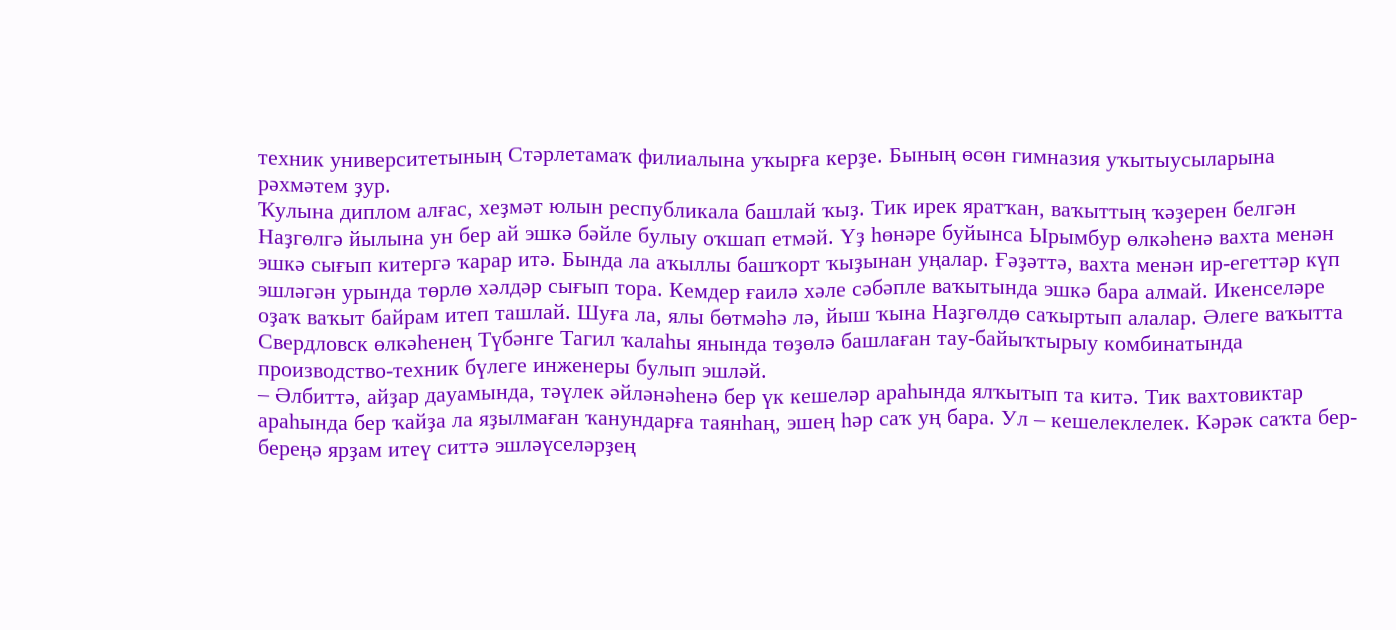техник университетының Стәрлетамаҡ филиалына уҡырға керҙе. Бының өсөн гимназия уҡытыусыларына рәхмәтем ҙур.
Ҡулына диплом алғас, хеҙмәт юлын республикала башлай ҡыҙ. Тик ирек яратҡан, ваҡыттың ҡәҙерен белгән Наҙгөлгә йылына ун бер ай эшкә бәйле булыу оҡшап етмәй. Үҙ һөнәре буйынса Ырымбур өлкәһенә вахта менән эшкә сығып китергә ҡарар итә. Бында ла аҡыллы башҡорт ҡыҙынан уңалар. Ғәҙәттә, вахта менән ир-егеттәр күп эшләгән урында төрлө хәлдәр сығып тора. Кемдер ғаилә хәле сәбәпле ваҡытында эшкә бара алмай. Икенселәре оҙаҡ ваҡыт байрам итеп ташлай. Шуға ла, ялы бөтмәһә лә, йыш ҡына Наҙгөлдө саҡыртып алалар. Әлеге ваҡытта Свердловск өлкәһенең Түбәнге Тагил ҡалаһы янында төҙөлә башлаған тау-байыҡтырыу комбинатында производство-техник бүлеге инженеры булып эшләй.
– Әлбиттә, айҙар дауамында, тәүлек әйләнәһенә бер үк кешеләр араһында ялҡытып та китә. Тик вахтовиктар араһында бер ҡайҙа ла яҙылмаған ҡанундарға таянһаң, эшең һәр саҡ уң бара. Ул – кешелеклелек. Кәрәк саҡта бер-береңә ярҙам итеү ситтә эшләүселәрҙең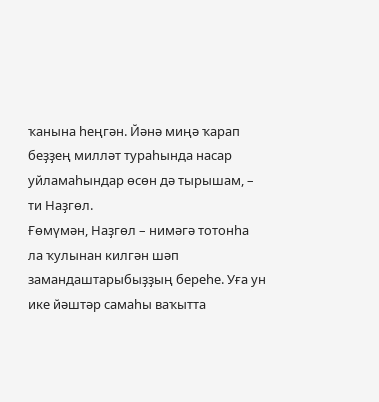ҡанына һеңгән. Йәнә миңә ҡарап беҙҙең милләт тураһында насар уйламаһындар өсөн дә тырышам, – ти Наҙгөл.
Ғөмүмән, Наҙгөл – нимәгә тотонһа ла ҡулынан килгән шәп замандаштарыбыҙҙың береһе. Уға ун ике йәштәр самаһы ваҡытта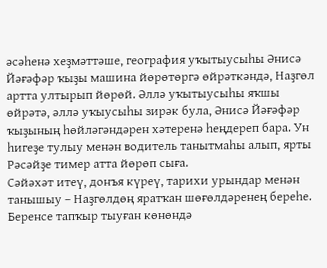әсәһенә хеҙмәттәше, география уҡытыусыһы Әнисә Йәғәфәр ҡыҙы машина йөрөтөргә өйрәткәндә, Наҙгөл артта ултырып йөрөй. Әллә уҡытыусыһы яҡшы өйрәтә, әллә уҡыусыһы зирәк була, Әнисә Йәғәфәр ҡыҙының һөйләгәндәрен хәтеренә һеңдереп бара. Ун һигеҙе тулыу менән водитель танытмаһы алып, ярты Рәсәйҙе тимер атта йөрөп сыға.
Сәйәхәт итеү, донъя күреү, тарихи урындар менән танышыу – Наҙгөлдөң яратҡан шөғөлдәренең береһе. Беренсе тапҡыр тыуған көнөндә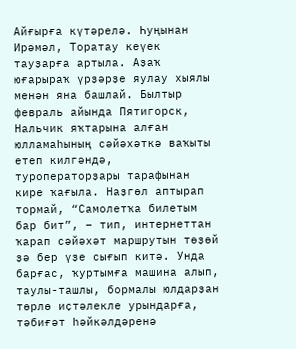Айғырға күтәрелә. Һуңынан Ирәмәл, Торатау кеүек тауҙарға артыла. Аҙаҡ юғарыраҡ үрҙәрҙе яулау хыялы менән яна башлай. Былтыр февраль айында Пятигорск, Нальчик яҡтарына алған юлламаһының сәйәхәткә ваҡыты етеп килгәндә, туроператорҙары тарафынан кире ҡағыла. Наҙгөл аптырап тормай, “Самолетҡа билетым бар бит”, – тип, интернеттан ҡарап сәйәхәт маршрутын төҙөй ҙә бер үҙе сығып китә. Унда барғас, ҡуртымға машина алып, таулы-ташлы, бормалы юлдарҙан төрлө иҫтәлекле урындарға, тәбиғәт һәйкәлдәренә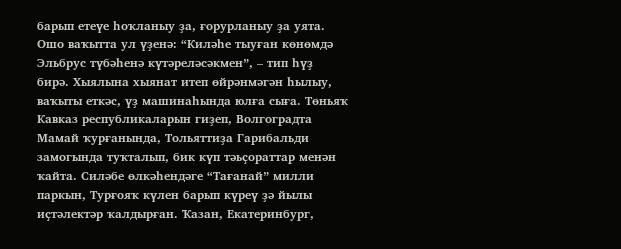барып етеүе һоҡланыу ҙа, ғорурланыу ҙа уята. Ошо ваҡытта ул үҙенә: “Киләһе тыуған көнөмдә Эльбрус түбәһенә күтәреләсәкмен”, – тип һүҙ бирә. Хыялына хыянат итеп өйрәнмәгән һылыу, ваҡыты еткәс, үҙ машинаһында юлға сыға. Төньяҡ Кавказ республикаларын гиҙеп, Волгоградта Мамай ҡурғанында, Тольяттиҙа Гарибальди замогында туҡталып, бик күп тәьҫораттар менән ҡайта. Силәбе өлкәһендәге “Тағанай” милли паркын, Турғояҡ күлен барып күреү ҙә йылы иҫтәлектәр ҡалдырған. Ҡазан, Екатеринбург,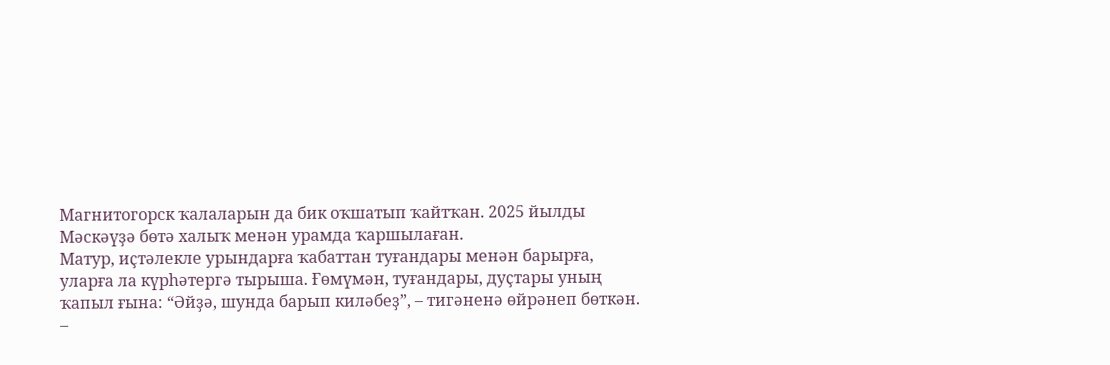Магнитогорск ҡалаларын да бик оҡшатып ҡайтҡан. 2025 йылды Мәскәүҙә бөтә халыҡ менән урамда ҡаршылаған.
Матур, иҫтәлекле урындарға ҡабаттан туғандары менән барырға, уларға ла күрһәтергә тырыша. Ғөмүмән, туғандары, дуҫтары уның ҡапыл ғына: “Әйҙә, шунда барып киләбеҙ”, – тигәненә өйрәнеп бөткән.
–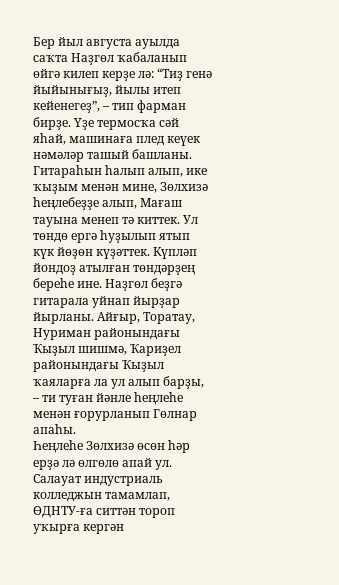Бер йыл августа ауылда саҡта Наҙгөл ҡабаланып өйгә килеп керҙе лә: “Тиҙ генә йыйынығыҙ, йылы итеп кейенегеҙ”, – тип фарман бирҙе. Үҙе термосҡа сәй яһай, машинаға плед кеүек нәмәләр ташый башланы. Гитараһын һалып алып, ике ҡыҙым менән мине, Зөлхизә һеңлебеҙҙе алып, Мағаш тауына менеп тә киттек. Ул төндө ергә һуҙылып ятып күк йөҙөн күҙәттек. Күпләп йондоҙ атылған төндәрҙең береһе ине. Наҙгөл беҙгә гитарала уйнап йырҙар йырланы. Айғыр, Торатау, Нуриман районындағы Ҡыҙыл шишмә, Ҡариҙел районындағы Ҡыҙыл ҡаяларға ла ул алып барҙы, – ти туған йәнле һеңлеһе менән ғорурланып Гөлнар апаһы.
Һеңлеһе Зөлхизә өсөн һәр ерҙә лә өлгөлө апай ул. Салауат индустриаль колледжын тамамлап, ӨДНТУ-ға ситтән тороп уҡырға кергән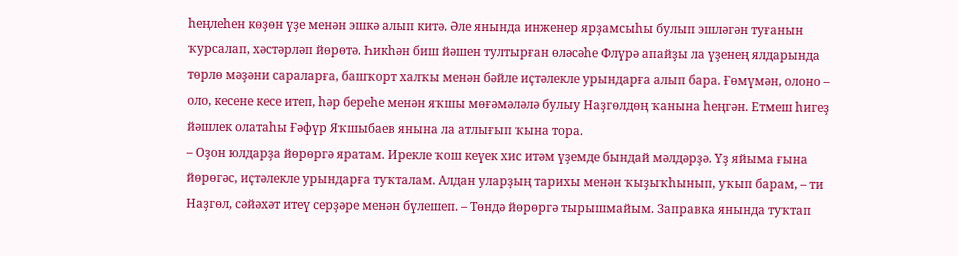һеңлеһен көҙөн үҙе менән эшкә алып китә. Әле янында инженер ярҙамсыһы булып эшләгән туғанын ҡурсалап, хәстәрләп йөрөтә. Һикһән биш йәшен тултырған өләсәһе Флүрә апайҙы ла үҙенең ялдарында төрлө мәҙәни сараларға, башҡорт халҡы менән бәйле иҫтәлекле урындарға алып бара. Ғөмүмән, олоно – оло, кесене кесе итеп, һәр береһе менән яҡшы мөғәмәләлә булыу Наҙгөлдөң ҡанына һеңгән. Етмеш һигеҙ йәшлек олатаһы Ғәфүр Яҡшыбаев янына ла атлығып ҡына тора.
– Оҙон юлдарҙа йөрөргә яратам. Ирекле ҡош кеүек хис итәм үҙемде бындай мәлдәрҙә. Үҙ яйыма ғына йөрөгәс, иҫтәлекле урындарға туҡталам. Алдан уларҙың тарихы менән ҡыҙыҡһынып, уҡып барам, – ти Наҙгөл, сәйәхәт итеү серҙәре менән бүлешеп. – Төндә йөрөргә тырышмайым. Заправка янында туҡтап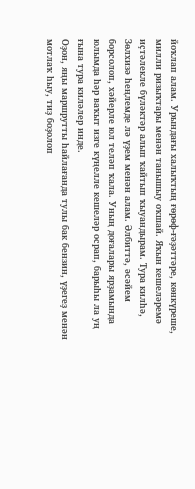йоҡлап алам. Урындағы халыҡтың ғөрөф-ғәҙәттәре, көнкүреше, милли ризыҡтары менән танышыу оҡшай. Яҡын кешеләремә иҫтәлекле бүләктәр алып ҡайтып ҡыуандырам. Тура килһә, Зөлхизә һеңлемде лә үҙем менән алам. Әлбиттә, әсәйем борсолоп, хәйерле юл теләп ҡала. Уның доғалары ярҙамында юлымда һәр ваҡыт изге күңелле кешеләр осрап, барыһы ла уң ғына тура киләлер инде.
Оҙон, яңы маршрутты һайлағанда тулы бак бензин, үҙегеҙ менән мотлаҡ һыу, тиҙ боҙолоп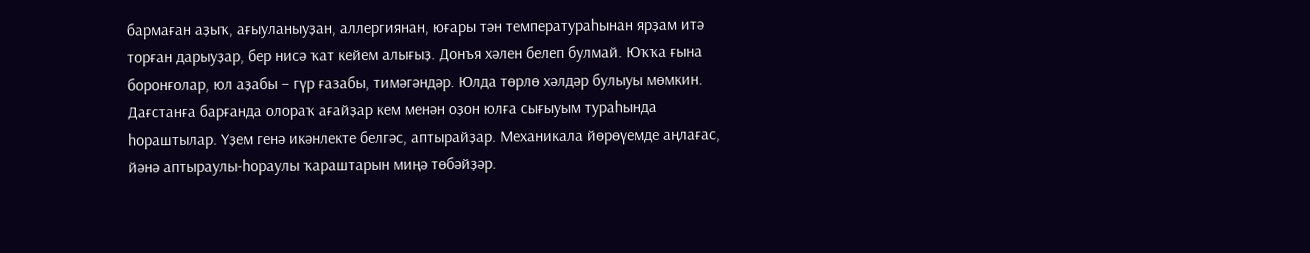бармаған аҙыҡ, ағыуланыуҙан, аллергиянан, юғары тән температураһынан ярҙам итә торған дарыуҙар, бер нисә ҡат кейем алығыҙ. Донъя хәлен белеп булмай. Юҡҡа ғына боронғолар, юл аҙабы – гүр ғазабы, тимәгәндәр. Юлда төрлө хәлдәр булыуы мөмкин. Дағстанға барғанда олораҡ ағайҙар кем менән оҙон юлға сығыуым тураһында һораштылар. Үҙем генә икәнлекте белгәс, аптырайҙар. Механикала йөрөүемде аңлағас, йәнә аптыраулы-һораулы ҡараштарын миңә төбәйҙәр.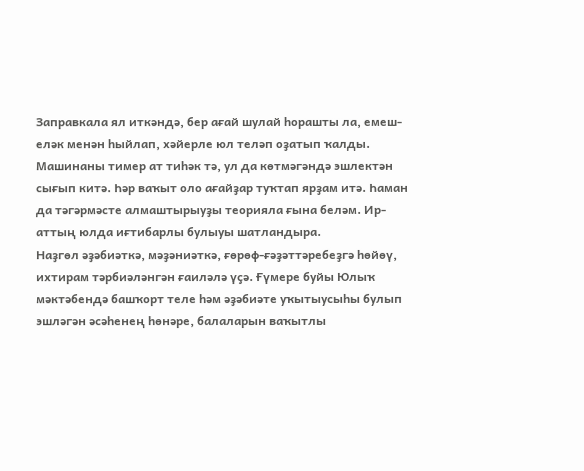Заправкала ял иткәндә, бер ағай шулай һорашты ла, емеш-еләк менән һыйлап, хәйерле юл теләп оҙатып ҡалды. Машинаны тимер ат тиһәк тә, ул да көтмәгәндә эшлектән сығып китә. Һәр ваҡыт оло ағайҙар туҡтап ярҙам итә. Һаман да тәгәрмәсте алмаштырыуҙы теорияла ғына беләм. Ир-аттың юлда иғтибарлы булыуы шатландыра.
Наҙгөл әҙәбиәткә, мәҙәниәткә, ғөрөф-ғәҙәттәребеҙгә һөйөү, ихтирам тәрбиәләнгән ғаиләлә үҫә. Ғүмере буйы Юлыҡ мәктәбендә башҡорт теле һәм әҙәбиәте уҡытыусыһы булып эшләгән әсәһенең һөнәре, балаларын ваҡытлы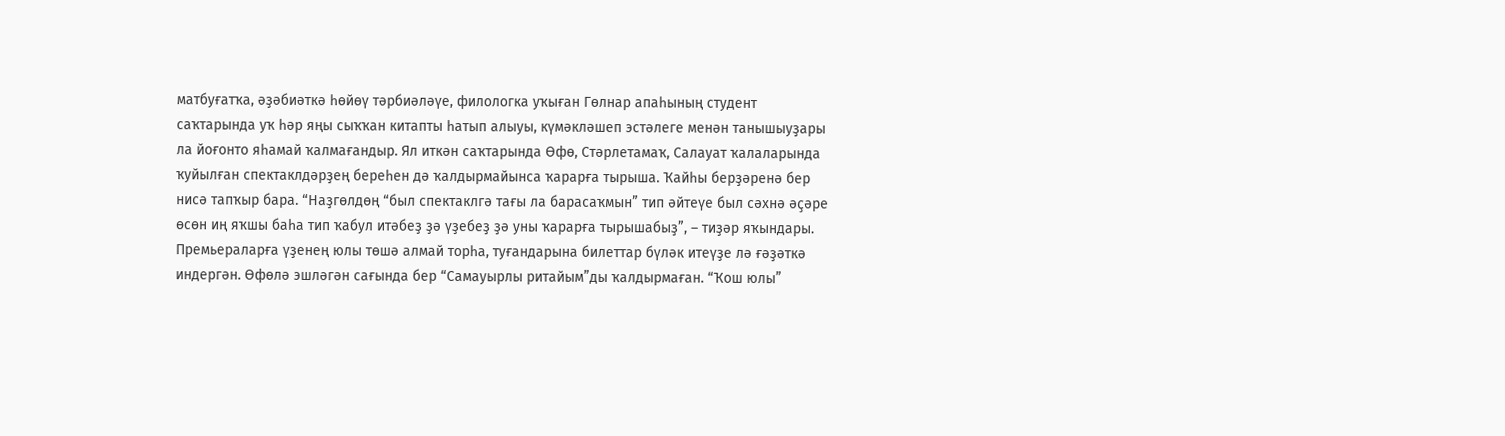матбуғатҡа, әҙәбиәткә һөйөү тәрбиәләүе, филологка уҡыған Гөлнар апаһының студент саҡтарында уҡ һәр яңы сыҡҡан китапты һатып алыуы, күмәкләшеп эстәлеге менән танышыуҙары ла йоғонто яһамай ҡалмағандыр. Ял иткән саҡтарында Өфө, Стәрлетамаҡ, Салауат ҡалаларында ҡуйылған спектаклдәрҙең береһен дә ҡалдырмайынса ҡарарға тырыша. Ҡайһы берҙәренә бер нисә тапҡыр бара. “Наҙгөлдөң “был спектаклгә тағы ла барасаҡмын” тип әйтеүе был сәхнә әҫәре өсөн иң яҡшы баһа тип ҡабул итәбеҙ ҙә үҙебеҙ ҙә уны ҡарарға тырышабыҙ”, – тиҙәр яҡындары. Премьераларға үҙенең юлы төшә алмай торһа, туғандарына билеттар бүләк итеүҙе лә ғәҙәткә индергән. Өфөлә эшләгән сағында бер “Самауырлы ритайым”ды ҡалдырмаған. “Ҡош юлы”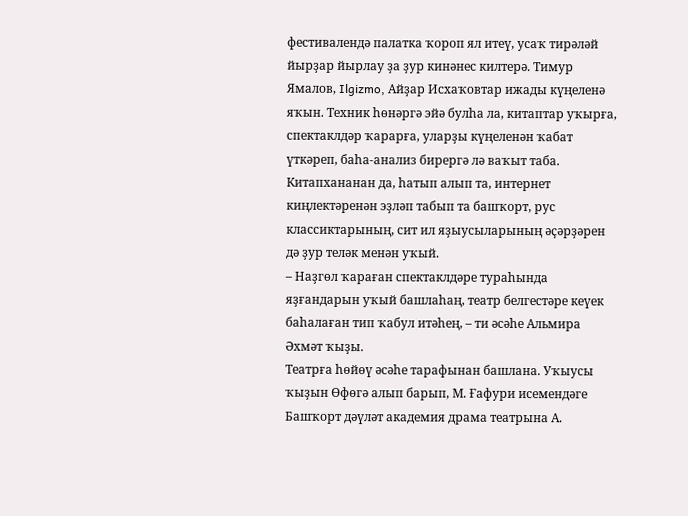фестивалендә палатка ҡороп ял итеү, усаҡ тирәләй йырҙар йырлау ҙа ҙур кинәнес килтерә. Тимур Ямалов, Ilgizmo, Айҙар Исхаҡовтар ижады күңеленә яҡын. Техник һөнәргә эйә булһа ла, китаптар уҡырға, спектаклдәр ҡарарға, уларҙы күңеленән ҡабат үткәреп, баһа-анализ бирергә лә ваҡыт таба. Китапхананан да, һатып алып та, интернет киңлектәренән эҙләп табып та башҡорт, рус классиктарының, сит ил яҙыусыларының әҫәрҙәрен дә ҙур теләк менән уҡый.
– Наҙгөл ҡараған спектаклдәре тураһында яҙғандарын уҡый башлаһаң, театр белгестәре кеүек баһалаған тип ҡабул итәһең, – ти әсәһе Альмира Әхмәт ҡыҙы.
Театрға һөйөү әсәһе тарафынан башлана. Уҡыусы ҡыҙын Өфөгә алып барып, М. Ғафури исемендәге Башҡорт дәүләт академия драма театрына А.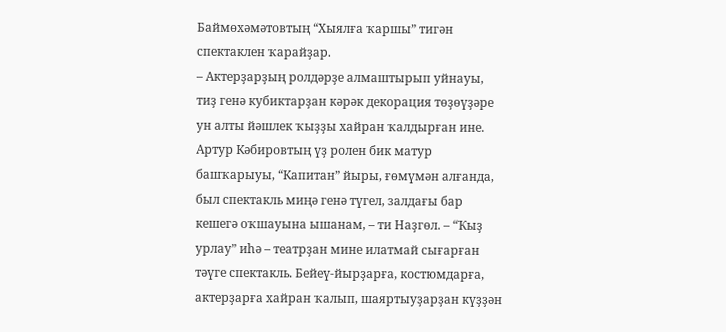Баймөхәмәтовтың “Хыялға ҡаршы” тигән спектаклен ҡарайҙар.
– Актерҙарҙың ролдәрҙе алмаштырып уйнауы, тиҙ генә кубиктарҙан кәрәк декорация төҙөүҙәре ун алты йәшлек ҡыҙҙы хайран ҡалдырған ине. Артур Кәбировтың үҙ ролен бик матур башҡарыуы, “Капитан” йыры, ғөмүмән алғанда, был спектакль миңә генә түгел, залдағы бар кешегә оҡшауына ышанам, – ти Наҙгөл. – “Ҡыҙ урлау” иһә – театрҙан мине илатмай сығарған тәүге спектакль. Бейеү-йырҙарға, костюмдарға, актерҙарға хайран ҡалып, шаяртыуҙарҙан күҙҙән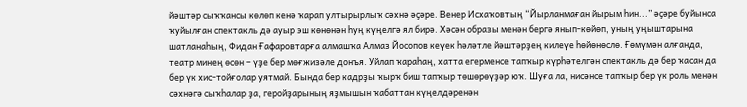йәштәр сыҡҡансы көлөп кенә ҡарап ултырырлыҡ сәхнә әҫәре. Венер Исхаҡовтың “Йырланмаған йырым һин...” әҫәре буйынса ҡуйылған спектакль дә ауыр эш көнөнән һуң күңелгә ял бирә. Хәсән образы менән бергә янып-көйөп, уның уңыштарына шатланаһың, Фидан Ғафаровтарға алмашҡа Алмаз Йосопов кеүек һәләтле йәштәрҙең килеүе һөйөнөслө. Ғөмүмән алғанда, театр минең өсөн – үҙе бер мөғжизәле донъя. Уйлап ҡараһаң, хатта егерменсе тапҡыр күрһәтелгән спектакль дә бер ҡасан да бер үк хис-тойғолар уятмай. Бында бер кадрҙы ҡырҡ биш тапҡыр төшөрөүҙәр юҡ. Шуға ла, нисәнсе тапҡыр бер үк роль менән сәхнәгә сыҡһалар ҙа, геройҙарының яҙмышын ҡабаттан күңелдәренән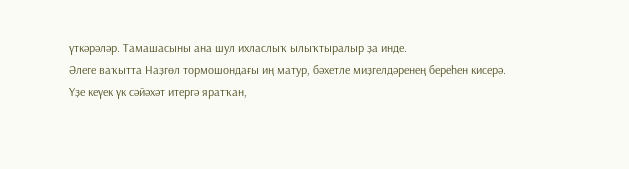үткәрәләр. Тамашасыны ана шул ихласлыҡ ылыҡтыралыр ҙа инде.
Әлеге ваҡытта Наҙгөл тормошондағы иң матур, бәхетле миҙгелдәренең береһен кисерә. Үҙе кеүек үк сәйәхәт итергә яратҡан,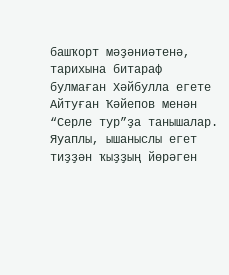башҡорт мәҙәниәтенә, тарихына битараф булмаған Хәйбулла егете Айтуған Ҡәйепов менән “Серле тур”ҙа танышалар. Яуаплы, ышаныслы егет тиҙҙән ҡыҙҙың йөрәген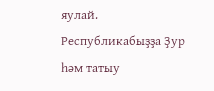яулай. Республикабыҙҙа Ҙур һәм татыу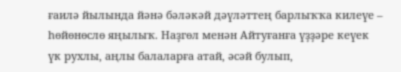ғаилә йылында йәнә бәләкәй дәүләттең барлыҡҡа килеүе – һөйөнөслө яңылыҡ. Наҙгөл менән Айтуғанға үҙҙәре кеүек үк рухлы, аңлы балаларға атай, әсәй булып,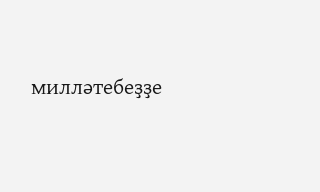милләтебеҙҙе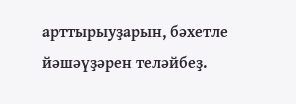арттырыуҙарын, бәхетле йәшәүҙәрен теләйбеҙ.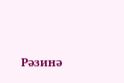Рәзинә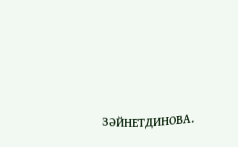ЗӘЙНЕТДИНОВА.